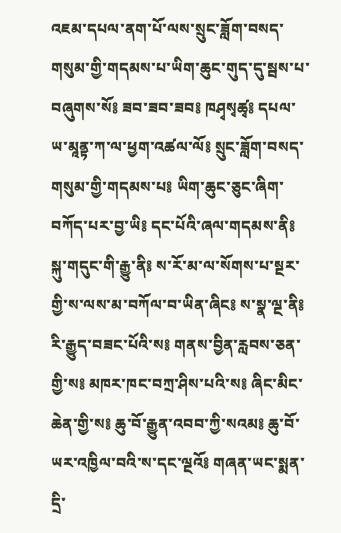འཇམ་དཔལ་ནག་པོ་ལས་སྲུང་ཟློག་བསད་གསུམ་གྱི་གདམས་པ་ཡིག་ཆུང་གུད་དུ་སྦས་པ་བཞུགས་སོ༔ ཟབ་ཟབ་ཟབ༔ ཁཤྭསྭཚྭ༔ དཔལ་ཡ་མཱནྟ་ཀ་ལ་ཕྱག་འཚལ་ལོ༔ སྲུང་ཟློག་བསད་གསུམ་གྱི་གདམས་པ༔ ཡིག་ཆུང་ཅུང་ཞིག་བཀོད་པར་བྱ་ཡི༔ དང་པོའི་ཞལ་གདམས་ནི༔ སྐུ་གདུང་གི་རྒྱུ་ནི༔ ས་རོ་མ་ལ་སོགས་པ་སྔར་གྱི་ས་ལས་མ་བཀོལ་བ་ཡིན་ཞིང༔ ས་སྣ་ལྔ་ནི༔ རི་རྒྱུད་བཟང་པོའི་ས༔ གནས་བྱིན་རླབས་ཅན་གྱི་ས༔ མཁར་ཁང་བཀྲ་ཤིས་པའི་ས༔ ཞིང་མིང་ཆེན་གྱི་ས༔ ཆུ་བོ་རྒྱུན་འབབ་ཀྱི་སའམ༔ ཆུ་བོ་ཡར་འཁྱིལ་བའི་ས་དང་ལྔའོ༔ གཞན་ཡང་སྨན་དྲི་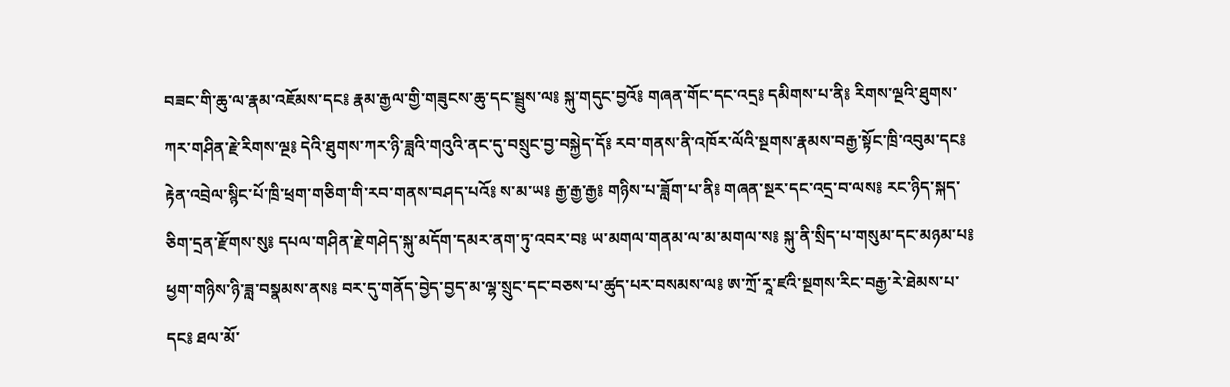བཟང་གི་ཆུ་ལ་རྣམ་འཇོམས་དང༔ རྣམ་རྒྱལ་གྱི་གཟུངས་ཆུ་དང་སྦྲུས་ལ༔ སྐུ་གདུང་བྱའོ༔ གཞན་གོང་དང་འདྲ༔ དམིགས་པ་ནི༔ རིགས་ལྔའི་ཐུགས་ཀར་གཤིན་རྗེ་རིགས་ལྔ༔ དེའི་ཐུགས་ཀར་ཉི་ཟླའི་གའུའི་ནང་དུ་བསྲུང་བྱ་བསྐྱེད་དོ༔ རབ་གནས་ནི་འཁོར་ལོའི་སྔགས་རྣམས་བརྒྱ་སྟོང་ཁྲི་འབུམ་དང༔ རྟེན་འབྲེལ་སྙིང་པོ་ཁྲི་ཕྲག་གཅིག་གི་རབ་གནས་བཤད་པའོ༔ ས་མ་ཡ༔ རྒྱ་རྒྱ་རྒྱ༔ གཉིས་པ་ཟློག་པ་ནི༔ གཞན་སྔར་དང་འདྲ་བ་ལས༔ རང་ཉིད་སྐད་ཅིག་དྲན་རྫོགས་སུ༔ དཔལ་གཤིན་རྗེ་གཤེད་སྐུ་མདོག་དམར་ནག་ཏུ་འབར་བ༔ ཡ་མགལ་གནམ་ལ་མ་མགལ་ས༔ སྐུ་ནི་སྲིད་པ་གསུམ་དང་མཉམ་པ༔ ཕྱག་གཉིས་ཉི་ཟླ་བསྣམས་ནས༔ བར་དུ་གནོད་བྱེད་བྱད་མ་ལྷ་སྲུང་དང་བཅས་པ་ཚུད་པར་བསམས་ལ༔ ཨ་ཀྲོ་རཱ་ཛའི་སྔགས་རིང་བརྒྱ་རེ་ཐེམས་པ་དང༔ ཐལ་མོ་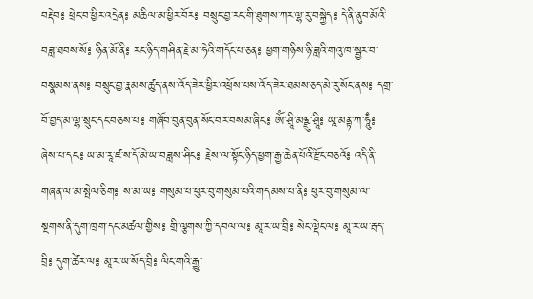བརྡེབ༔ ཕྲེང་བ་ཕྱིར་འདྲེན༔ མཆིལ་མ་ཕྱིར་བོར༔ བསྲུང་བྱ་རང་གི་ཐུགས་ཀར་ལྷ་རུ་བསྐྱེད༔ དེ་ནི་ནུབ་མོའི་བཟླ་ཐབས་སོ༔ ཉིན་མོ་ནི༔ རང་ཉིད་གཤིན་རྗེ་མ་ཧེའི་གདོང་པ་ཅན༔ ཕྱག་གཉིས་ཉི་ཟླའི་གའུ་ཁ་སྦྱར་བ་བསྣམས་ནས༔ བསྲུང་བྱ་རྣམས་ཚུད་ནས་འོད་ཟེར་ཕྱིར་འཕྲོས་པས་འོད་ཟེར་ཐམས་ཅད་མེ་རུ་སོང་ནས༔ དགྲ་བོ་བྱད་མ་ལྷ་སྲུང་དང་བཅས་པ༔ གཞོབ་བུན་བུན་སོང་བར་བསམ་ཞིང༔ ཨོཾ་ཤྲཱི་མཉྫུ་ཤྲཱི༔ ཡཱ་མནྟ་ཀ་ཧཱུྃ༔ ཞེས་པ་དང༔ ཡ་མ་རཱ་ཛ་ས་དོ་མེ་ཡ་བཟླས་ཤིང༔ རྗེས་ལ་སྟོང་ཉིད་ཕྱག་རྒྱ་ཆེན་པོའི་རྫོང་བཅའོ༔ འདི་ནི་གཞན་ལ་མ་སྤེལ་ཅིག༔ ས་མ་ཡ༔ གསུམ་པ་ཕུར་བུ་གསུམ་པའི་གདམས་པ་ནི༔ ཕུར་བུ་གསུམ་ལ་སྔགས་ནི་དུག་ཁྲག་དང་མཚལ་གྱིས༔ གྲི་ལྕགས་ཀྱི་དབལ་ལ༔ མཱ་ར་ཡ་བྲི༔ སེང་ལྡེང་ལ༔ མཱ་ར་ཡ་རྦད་བྲི༔ དུག་ཚེར་ལ༔ མཱ་ར་ཡ་སོད་བྲི༔ ལིང་གའི་རྒྱུ་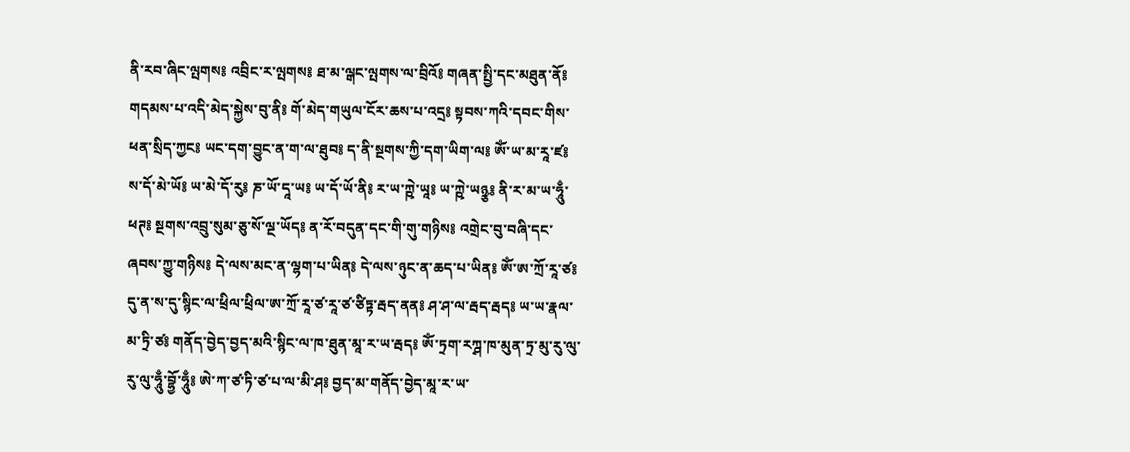ནི་རབ་ཞིང་ལྤགས༔ འབྲིང་ར་ལྤགས༔ ཐ་མ་ལྒང་ལྤགས་ལ་བྲིའོ༔ གཞན་སྤྱི་དང་མཐུན་ནོ༔ གདམས་པ་འདི་མེད་སྐྱེས་བུ་ནི༔ གོ་མེད་གཡུལ་ངོར་ཆས་པ་འདྲ༔ སྟབས་ཀའི་དབང་གིས་ཕན་སྲིད་ཀྱང༔ ཡང་དག་བྱུང་ན་ག་ལ་ཐུབ༔ ད་ནི་སྔགས་ཀྱི་དག་ཡིག་ལ༔ ཨོཾ་ཡ་མ་རཱ་ཛ༔ ས་དོ་མེ་ཡོ༔ ཡ་མེ་དོ་རུ༔ ཎ་ཡོ་དཱ་ཡ༔ ཡ་དོ་ཡོ་ནི༔ ར་ཡ་ཀྵེ་ཡཱ༔ ཡ་ཀྵེ་ཡཉྩ༔ ནི་ར་མ་ཡ་ཧཱུྃ་ཕཊ༔ སྔགས་འབྲུ་སུམ་ཅུ་སོ་ལྔ་ཡོད༔ ན་རོ་བདུན་དང་གི་གུ་གཉིས༔ འགྲེང་བུ་བཞི་དང་ཞབས་ཀྱུ་གཉིས༔ དེ་ལས་མང་ན་ལྷག་པ་ཡིན༔ དེ་ལས་ཉུང་ན་ཆད་པ་ཡིན༔ ཨོཾ་ཨ་ཀྲོ་རཱ་ཙ༔ དུ་ན་ས་དུ་སྙིང་ལ་ཕྲིལ་ཕྲིལ་ཨ་ཀྲོ་རཱ་ཙ་རཱ་ཙ་ཙིཏྟ་རྦད་ནན༔ ཤ་ཤ་ལ་རྦད་རྦད༔ ཡ་ཡ་རྣལ་མ་ཏྲི་ཙ༔ གནོད་བྱེད་བྱད་མའི་སྙིང་ལ་ཁ་ཐུན་མཱ་ར་ཡ་རྦད༔ ཨོཾ་ཏྲག་རཀྴ་ཁ་མུན་ཏྲ་མུ་རུ་ལུ་རུ་ལུ་ཧཱུྃ་བྷྱོ་ཧཱུྃ༔ ཨེ་ཀ་ཙ་ཏི་ཙ་པ་ལ་མི་ཤ༔ བྱད་མ་གནོད་བྱེད་མཱ་ར་ཡ་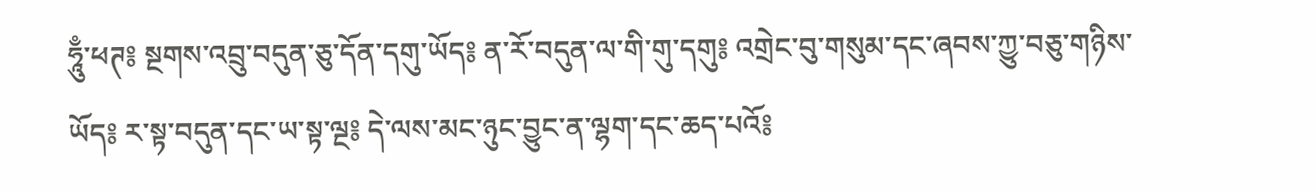ཧཱུྃ་ཕཊ༔ སྔགས་འབྲུ་བདུན་ཅུ་དོན་དགུ་ཡོད༔ ན་རོ་བདུན་ལ་གི་གུ་དགུ༔ འགྲེང་བུ་གསུམ་དང་ཞབས་ཀྱུ་བཅུ་གཉིས་ཡོད༔ ར་སྟ་བདུན་དང་ཡ་སྟ་ལྔ༔ དེ་ལས་མང་ཉུང་བྱུང་ན་ལྷག་དང་ཆད་པའོ༔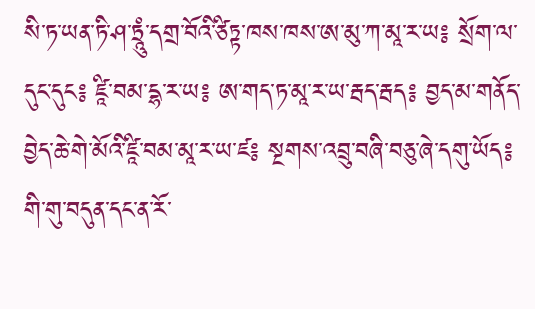སི་ཏ་ཡན་ཏི་ཤ་ཏྲཱུཾ་དགྲ་བོའི་ཙིཏྟ་ཁས་ཁས་ཨ་མུ་ཀ་མཱ་ར་ཡ༔ སྲོག་ལ་དུང་དུང༔ ཛཱི་བམ་དྷ་ར་ཡ༔ ཨ་གད་ཏ་མཱ་ར་ཡ་རྦད་རྦད༔ བྱད་མ་གནོད་བྱེད་ཆེ་གེ་མོའི་ཛཱི་བམ་མཱ་ར་ཡ་ཛ༔ སྔགས་འབྲུ་བཞི་བཅུ་ཞེ་དགུ་ཡོད༔ གི་གུ་བདུན་དང་ན་རོ་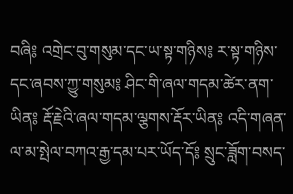བཞི༔ འགྲེང་བུ་གསུམ་དང་ཡ་སྟ་གཉིས༔ ར་སྟ་གཉིས་དང་ཞབས་ཀྱུ་གསུམ༔ ཤིང་གི་ཞལ་གདམ་ཚེར་ནག་ཡིན༔ རྡོ་རྗེའི་ཞལ་གདམ་ལྕགས་རྡོར་ཡིན༔ འདི་གཞན་ལ་མ་སྤེལ་བཀའ་རྒྱ་དམ་པར་ཡོད་དོ༔ སྲུང་ཟློག་བསད་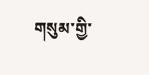གསུམ་གྱི་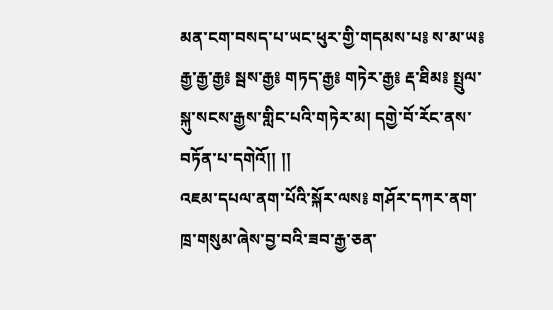མན་ངག་བསད་པ་ཡང་ཕུར་གྱི་གདམས་པ༔ ས་མ་ཡ༔ རྒྱ་རྒྱ་རྒྱ༔ སྦས་རྒྱ༔ གཏད་རྒྱ༔ གཏེར་རྒྱ༔ རྡ་ཐིམ༔ སྤྲུལ་སྐུ་སངས་རྒྱས་གླིང་པའི་གཏེར་མ། དགྱེ་བོ་རོང་ནས་བཏོན་པ་དགེའོ།། །།
འཇམ་དཔལ་ནག་པོའི་སྐོར་ལས༔ གཤོར་དཀར་ནག་ཁྲ་གསུམ་ཞེས་བྱ་བའི་ཟབ་རྒྱ་ཅན་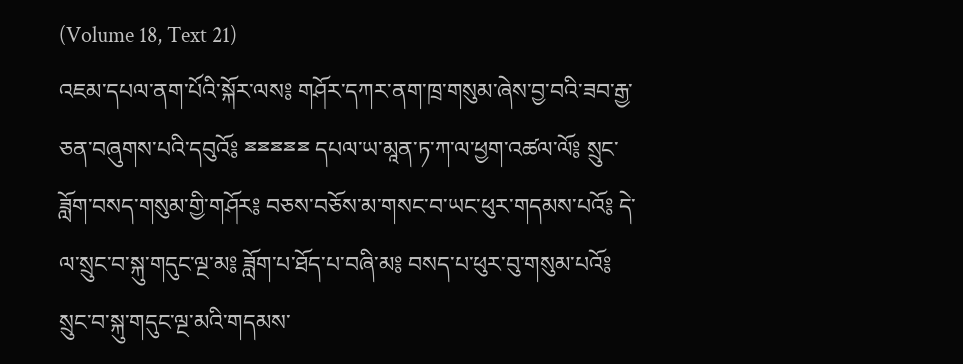(Volume 18, Text 21)
འཇམ་དཔལ་ནག་པོའི་སྐོར་ལས༔ གཤོར་དཀར་ནག་ཁྲ་གསུམ་ཞེས་བྱ་བའི་ཟབ་རྒྱ་ཅན་བཞུགས་པའི་དབུའོ༔ ྈྈྈྈྈ དཔལ་ཡ་མཱན་ཏ་ཀ་ལ་ཕྱག་འཚལ་ལོ༔ སྲུང་ཟློག་བསད་གསུམ་གྱི་གཤོར༔ བཅས་བཅོས་མ་གསང་བ་ཡང་ཕུར་གདམས་པའོ༔ དེ་ལ་སྲུང་བ་སྐུ་གདུང་ལྔ་མ༔ ཟློག་པ་ཐོད་པ་བཞི་མ༔ བསད་པ་ཕུར་བུ་གསུམ་པའོ༔ སྲུང་བ་སྐུ་གདུང་ལྔ་མའི་གདམས་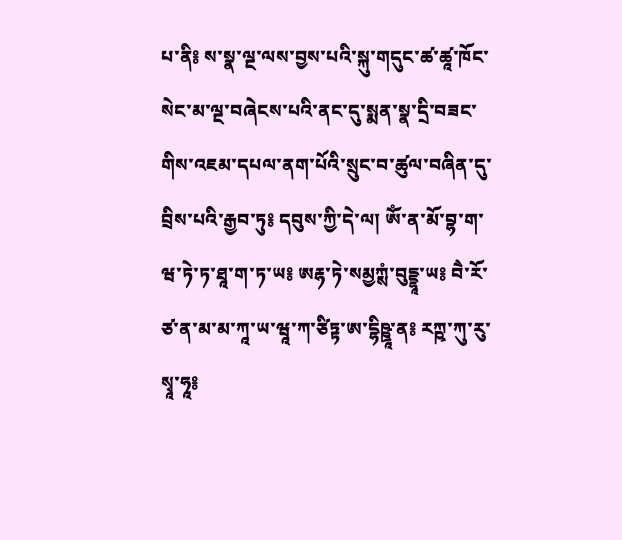པ་ནི༔ ས་སྣ་ལྔ་ལས་བྱས་པའི་སྐུ་གདུང་ཚ་ཚཱ་ཁོང་སེང་མ་ལྔ་བཞེངས་པའི་ནང་དུ་སྨན་སྣ་དྲི་བཟང་གིས་འཇམ་དཔལ་ནག་པོའི་སྲུང་བ་ཚུལ་བཞིན་དུ་བྲིས་པའི་རྒྱབ་ཏུ༔ དབུས་ཀྱི་དེ་ལ། ཨོཾ་ན་མོ་བྷ་ག་ཝ་ཏེ་ཏ་ཐཱ་ག་ཏ་ཡ༔ ཨརྷ་ཏེ་སམྱཀྶཾ་བུདྡྷཱ་ཡ༔ བཻ་རོ་ཙ་ན་མ་མ་ཀཱ་ཡ་ཝཱ་ཀ་ཙིཏྟ་ཨ་དྷིཥྛཱ་ན༔ རཀྵ་ཀུ་རུ་སྭཱ་ཧཱ༔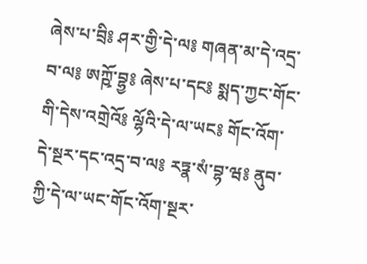ཞེས་པ་བྲི༔ ཤར་གྱི་དེ་ལ༔ གཞན་མ་དེ་འདྲ་བ་ལ༔ ཨཀྵོ་བྷྱ༔ ཞེས་པ་དང༔ སྨད་ཀྱང་གོང་གི་དེས་འགྲེའོ༔ ལྷོའི་དེ་ལ་ཡང༔ གོང་འོག་དེ་སྔར་དང་འདྲ་བ་ལ༔ རཏྣ་སཾ་བྷ་ཝ༔ ནུབ་ཀྱི་དེ་ལ་ཡང་གོང་འོག་སྔར་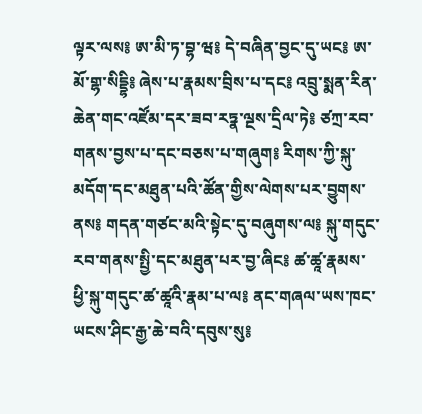ལྟར་ལས༔ ཨ་མི་ཏ་བྷ་ཝ༔ དེ་བཞིན་བྱང་དུ་ཡང༔ ཨ་མོ་གྷ་སིདྡྷི༔ ཞེས་པ་རྣམས་བྲིས་པ་དང༔ འབྲུ་སྨན་རིན་ཆེན་གང་འཛོམ་དར་ཟབ་རཏྣ་ལྔས་དྲིལ་ཏེ༔ ཙཀྲ་རབ་གནས་བྱས་པ་དང་བཅས་པ་གཞུག༔ རིགས་ཀྱི་སྐུ་མདོག་དང་མཐུན་པའི་ཚོན་གྱིས་ལེགས་པར་བྱུགས་ནས༔ གདན་གཙང་མའི་སྟེང་དུ་བཞུགས་ལ༔ སྐུ་གདུང་རབ་གནས་སྤྱི་དང་མཐུན་པར་བྱ་ཞིང༔ ཚ་ཚཱ་རྣམས་ཕྱི་སྐུ་གདུང་ཚ་ཚཱའི་རྣམ་པ་ལ༔ ནང་གཞལ་ཡས་ཁང་ཡངས་ཤིང་རྒྱ་ཆེ་བའི་དབུས་སུ༔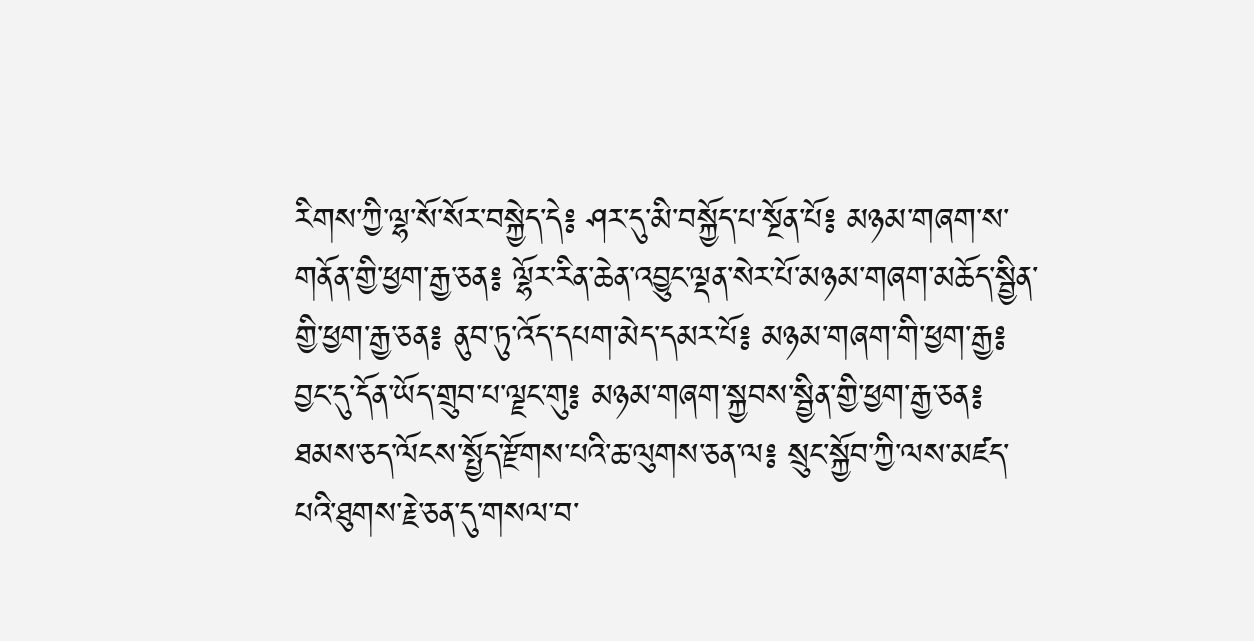རིགས་ཀྱི་ལྷ་སོ་སོར་བསྐྱེད་དེ༔ ཤར་དུ་མི་བསྐྱོད་པ་སྔོན་པོ༔ མཉམ་གཞག་ས་གནོན་གྱི་ཕྱག་རྒྱ་ཅན༔ ལྷོར་རིན་ཆེན་འབྱུང་ལྡན་སེར་པོ་མཉམ་གཞག་མཆོད་སྦྱིན་གྱི་ཕྱག་རྒྱ་ཅན༔ ནུབ་ཏུ་འོད་དཔག་མེད་དམར་པོ༔ མཉམ་གཞག་གི་ཕྱག་རྒྱ༔ བྱང་དུ་དོན་ཡོད་གྲུབ་པ་ལྗང་གུ༔ མཉམ་གཞག་སྐྱབས་སྦྱིན་གྱི་ཕྱག་རྒྱ་ཅན༔ ཐམས་ཅད་ལོངས་སྤྱོད་རྫོགས་པའི་ཆ་ལུགས་ཅན་ལ༔ སྲུང་སྐྱོབ་ཀྱི་ལས་མཛད་པའི་ཐུགས་རྗེ་ཅན་དུ་གསལ་བ་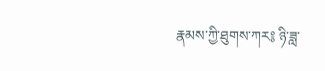རྣམས་ཀྱི་ཐུགས་ཀར༔ ཉི་ཟླ་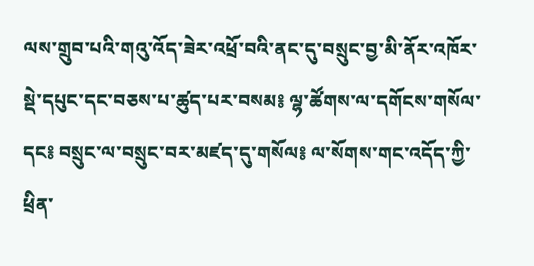ལས་གྲུབ་པའི་གའུ་འོད་ཟེར་འཕྲོ་བའི་ནང་དུ་བསྲུང་བྱ་མི་ནོར་འཁོར་སྡེ་དཔུང་དང་བཅས་པ་ཚུད་པར་བསམ༔ ལྷ་ཚོགས་ལ་དགོངས་གསོལ་དང༔ བསྲུང་ལ་བསྲུང་བར་མཛད་དུ་གསོལ༔ ལ་སོགས་གང་འདོད་ཀྱི་ཕྲིན་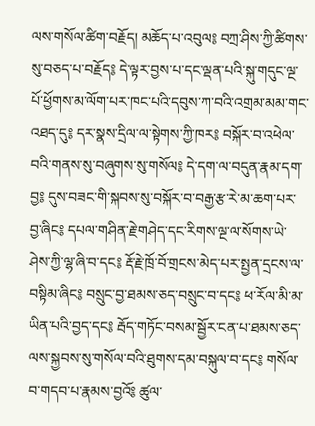ལས་གསོལ་ཚིག་བརྗོད། མཆོད་པ་འབུལ༔ བཀྲ་ཤིས་ཀྱི་ཚིགས་སུ་བཅད་པ་བརྗོད༔ དེ་ལྟར་བྱས་པ་དང་ལྡན་པའི་སྐུ་གདུང་ལྔ་པོ་ཕྱོགས་མ་ལོག་པར་ཁང་པའི་དབུས་ཀ་བའི་འགྲམ་མམ་གང་འཐད་དུ༔ དར་སྣས་དྲིལ་ལ་སྟེགས་ཀྱི་ཁར༔ བསྐོར་བ་འཕེལ་བའི་གནས་སུ་བཞུགས་སུ་གསོལ༔ དེ་དག་ལ་བདུན་རྣམ་དག་བྱ༔ དུས་བཟང་གི་སྐབས་སུ་བསྐོར་བ་བརྒྱ་རྩ་རེ་མ་ཆག་པར་བྱ་ཞིང༔ དཔལ་གཤིན་རྗེ་གཤེད་དང་རིགས་ལྔ་ལ་སོགས་ཡེ་ཤེས་ཀྱི་ལྷ་ཞི་བ་དང༔ རྡོ་རྗེ་ཁྲོ་བོ་གྲངས་མེད་པར་སྤྱན་དྲངས་ལ་བསྟིམ་ཞིང༔ བསྲུང་བྱ་ཐམས་ཅད་བསྲུང་བ་དང༔ ཕ་རོལ་མི་མ་ཡིན་པའི་བྱད་དང༔ རྦོད་གཏོང་བསམ་སྦྱོར་ངན་པ་ཐམས་ཅད་ལས་སྐྱབས་སུ་གསོལ་བའི་ཐུགས་དམ་བསྐུལ་བ་དང༔ གསོལ་བ་གདབ་པ་རྣམས་བྱའོ༔ ཚུལ་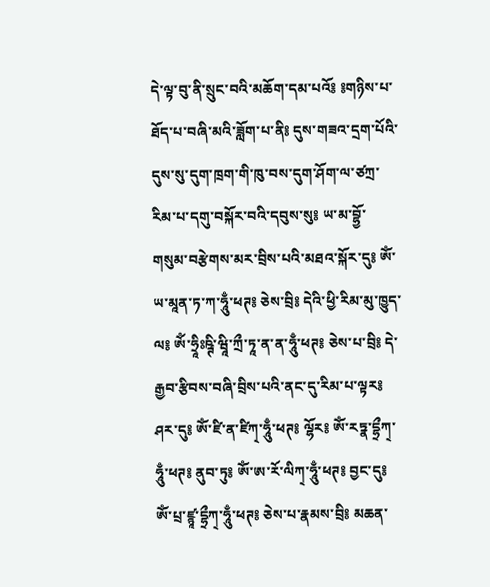དེ་ལྟ་བུ་ནི་སྲུང་བའི་མཆོག་དམ་པའོ༔ ༔གཉིས་པ་ཐོད་པ་བཞི་མའི་ཟློག་པ་ནི༔ དུས་གཟའ་དྲག་པོའི་དུས་སུ་དུག་ཁྲག་གི་ཁུ་བས་དུག་ཤོག་ལ་ཙཀྲ་རིམ་པ་དགུ་བསྐོར་བའི་དབུས་སུ༔ ཡ་མ་བྷྱོ་གསུམ་བརྩེགས་མར་བྲིས་པའི་མཐའ་སྐོར་དུ༔ ཨོཾ་ཡ་མཱན་ཏ་ཀ་ཧཱུྃ་ཕཊ༔ ཅེས་བྲི༔ དེའི་ཕྱི་རིམ་མུ་ཁྱུད་ལ༔ ཨོཾ་ཧྲཱིཿཥྚི་ཝཱི་ཀྲྀ་ཏཱ་ན་ན་ཧཱུྃ་ཕཊ༔ ཅེས་པ་བྲི༔ དེ་རྒྱབ་རྩིབས་བཞི་བྲིས་པའི་ནང་དུ་རིམ་པ་ལྟར༔ ཤར་དུ༔ ཨོཾ་ཛི་ན་ཛིཀ྄་ཧཱུྃ་ཕཊ༔ ལྷོར༔ ཨོཾ་རཏྣ་དྷྲྀཀ྄་ཧཱུྃ་ཕཊ༔ ནུབ་ཏུ༔ ཨོཾ་ཨ་རོ་ལིཀ྄་ཧཱུྃ་ཕཊ༔ བྱང་དུ༔ ཨོཾ་པྲ་ཛྙཱ་དྷྲྀཀ྄་ཧཱུྃ་ཕཊ༔ ཅེས་པ་རྣམས་བྲི༔ མཆན་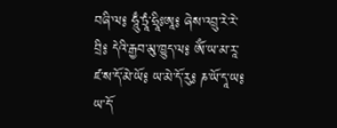བཞི་ལ༔ ཧཱུྃ་ཏྲཱཾ་ཧྲཱིཿཨཱ༔ ཞེས་འབྲུ་རེ་རེ་བྲི༔ དེའི་རྒྱབ་མུ་ཁྱུད་ལ༔ ཨོཾ་ཡ་མ་རཱ་ཛ་ས་དོ་མེ་ཡོ༔ ཡ་མེ་དོ་རུ༔ ཎ་ཡོ་དཱ་ཡ༔ ཡ་དོ་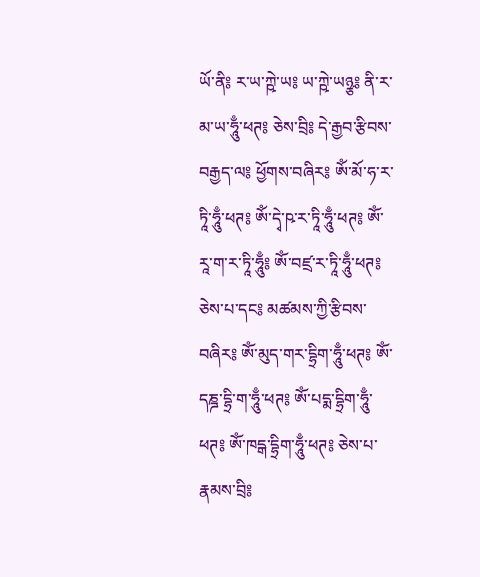ཡོ་ནི༔ ར་ཡ་ཀྵེ་ཡ༔ ཡ་ཀྵེ་ཡཉྩ༔ ནི་ར་མ་ཡ་ཧཱུྃ་ཕཊ༔ ཅེས་བྲི༔ དེ་རྒྱབ་རྩིབས་བརྒྱད་ལ༔ ཕྱོགས་བཞིར༔ ཨོཾ་མོ་ཧ་ར་ཏཱི་ཧཱུྃ་ཕཊ༔ ཨོཾ་དྭེ་ཥ་ར་ཏཱི་ཧཱུྃ་ཕཊ༔ ཨོཾ་རཱ་ག་ར་ཏཱི་ཧཱུྃ༔ ཨོཾ་བཛྲ་ར་ཏཱི་ཧཱུྃ་ཕཊ༔ ཅེས་པ་དང༔ མཚམས་ཀྱི་རྩིབས་བཞིར༔ ཨོཾ་མུད་གར་དྷྲིག་ཧཱུྃ་ཕཊ༔ ཨོཾ་དཎྜ་དྷྲི་ག་ཧཱུྃ་ཕཊ༔ ཨོཾ་པདྨ་དྷྲིག་ཧཱུྃ་ཕཊ༔ ཨོཾ་ཁདྒ་དྷྲིག་ཧཱུྃ་ཕཊ༔ ཅེས་པ་རྣམས་བྲི༔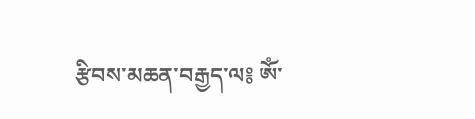རྩིབས་མཆན་བརྒྱད་ལ༔ ཨོཾ་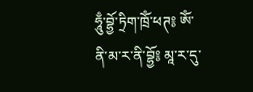ཧཱུྃ་བྷྱོ་ཏྲིག་ཁྲོཾ་ཕཊ༔ ཨོཾ་ནི་མ་ར་ནི་བྷྱོ༔ མཱ་ར་དུ་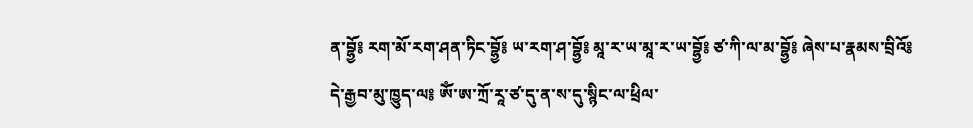ན་བྷྱོ༔ རག་མོ་རག་ཤན་ཏིང་བྷྱོ༔ ཡ་རག་ཤ་བྷྱོ༔ མཱ་ར་ཡ་མཱ་ར་ཡ་བྷྱོ༔ ཙ་ཀི་ལ་མ་བྷྱོ༔ ཞེས་པ་རྣམས་བྲིའོ༔ དེ་རྒྱབ་མུ་ཁྱུད་ལ༔ ཨོཾ་ཨ་ཀྲོ་རཱ་ཙ་དུ་ན་ས་དུ་སྙིང་ལ་ཕྲིལ་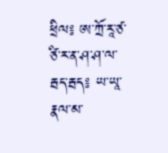ཕྲིལ༔ ཨ་ཀྲོ་རཱ་ཙ་ཙི་ར་ན་ཤ་ཤ་ལ་རྦད་རྦད༔ ཡ་ཡཱ་རྣལ་མ་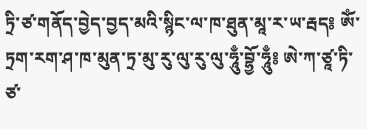ཏྲི་ཙ་གནོད་བྱེད་བྱད་མའི་སྙིང་ལ་ཁ་ཐུན་མཱ་ར་ཡ་རྦད༔ ཨོཾ་ཏྲག་རག་ཤ་ཁ་མུན་ཏྲ་མུ་རུ་ལུ་རུ་ལུ་ཧཱུྃ་བྷྱོ་ཧཱུྃ༔ ཨེ་ཀ་ཙཱ་ཏི་ཙ་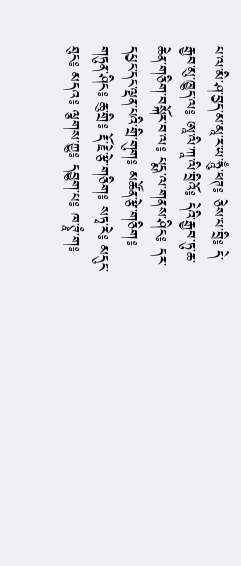པ་ལ་མི་ཤ་བྱད་མ་མཱ་ར་ཡ་ཧཱུྃ་ཕཊ༔ ཅེས་པ་བྲི༔ དེ་རྒྱབ་མུ་ཁྱུད་ལ༔ ཨཱ་ལི་ཀཱ་ལི་བྲིའོ༔ དེའི་རྒྱབ་ཏུ་ཆ་ཆེན་གཅིག་བསྐོར་བ་ལ༔ པདྨ་ལ་གནས་ཤིང༔ དར་དཔྱང་དང་ལྡན་པའི་གྲི་གུག༔ མཚོན་རྩེ་གཅིག༔ གཏུན་ཤིང༔ ཆུ་གྲི༔ རྡོ་རྗེ་རྩེ་གཅིག༔ སཏྭ་རེ༔ མདུང་ཐུང༔ མདའ༔ ལྕགས་ཀྱུ༔ དབྱུག་པ༔ ཁ་ཊྭཱཾ་ག༔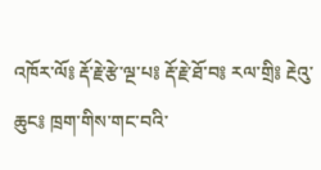འཁོར་ལོ༔ རྡོ་རྗེ་རྩེ་ལྔ་པ༔ རྡོ་རྗེ་ཐོ་བ༔ རལ་གྲི༔ རྔེའུ་ཆུང༔ ཁྲག་གིས་གང་བའི་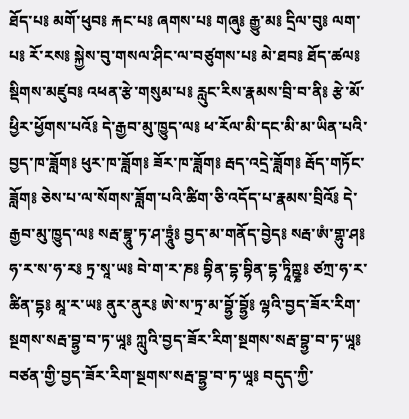ཐོད་པ༔ མགོ་ཕུབ༔ རྐང་པ༔ ཞགས་པ༔ གཞུ༔ རྒྱུ་མ༔ དྲིལ་བུ༔ ལག་པ༔ རོ་རས༔ སྐྱེས་བུ་གསལ་ཤིང་ལ་བཙུགས་པ༔ མེ་ཐབ༔ ཐོད་ཚལ༔ སྡིགས་མཛུབ༔ འཕན་རྩེ་གསུམ་པ༔ རླུང་རིས་རྣམས་བྲི་བ་ནི༔ རྩེ་མོ་ཕྱིར་ཕྱོགས་པའོ༔ དེ་རྒྱབ་མུ་ཁྱུད་ལ༔ ཕ་རོལ་མི་དང་མི་མ་ཡིན་པའི་བྱད་ཁ་ཟློག༔ ཕུར་ཁ་ཟློག༔ ཟོར་ཁ་ཟློག༔ རྦད་འདྲེ་ཟློག༔ རྦོད་གཏོང་ཟློག༔ ཅེས་པ་ལ་སོགས་ཟློག་པའི་ཚིག་ཅི་འདོད་པ་རྣམས་བྲིའོ༔ དེ་རྒྱབ་མུ་ཁྱུད་ལ༔ སརྦ་བྷཱུ་ཏ་ཤ་ཏྲཱུཾ༔ བྱད་མ་གནོད་བྱེད༔ སརྦ་ཨཾ་གྷུ་ཤ༔ ཧ་ར་ས་ཧ་ར༔ ཏྲ་སཱ་ཡ༔ བེ་ག་ར་ཎ༔ བྷིན་དྷ་བྷིན་དྷ་ཏཱིཀྵྞ༔ ཙཀྲ་ཧ་ར་ཚིན་དྷ༔ མཱ་ར་ཡ༔ ནུར་ནུར༔ ཨེ་ས་ཏྲ་མ་བྷྱོ་བྷྱོ༔ ལྷའི་བྱད་ཟོར་རིག་སྔགས་སརྦ་བྷྱ་བ་ཏ་ཡཱ༔ ཀླུའི་བྱད་ཟོར་རིག་སྔགས་སརྦ་བྷྱ་བ་ཏ་ཡཱ༔ བཙན་གྱི་བྱད་ཟོར་རིག་སྔགས་སརྦ་བྷྱ་བ་ཏ་ཡཱ༔ བདུད་ཀྱི་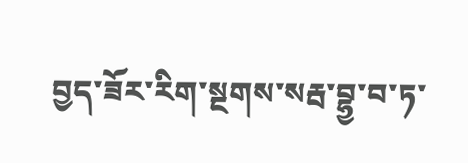བྱད་ཟོར་རིག་སྔགས་སརྦ་བྷྱ་བ་ཏ་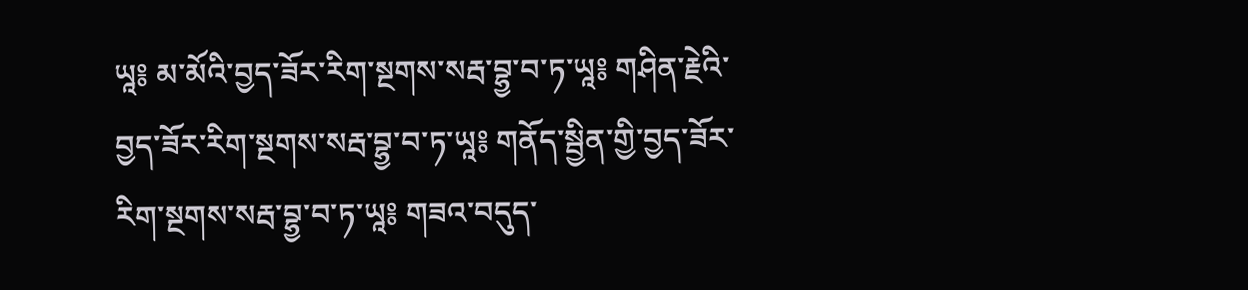ཡཱ༔ མ་མོའི་བྱད་ཟོར་རིག་སྔགས་སརྦ་བྷྱ་བ་ཏ་ཡཱ༔ གཤིན་རྗེའི་བྱད་ཟོར་རིག་སྔགས་སརྦ་བྷྱ་བ་ཏ་ཡཱ༔ གནོད་སྦྱིན་གྱི་བྱད་ཟོར་རིག་སྔགས་སརྦ་བྷྱ་བ་ཏ་ཡཱ༔ གཟའ་བདུད་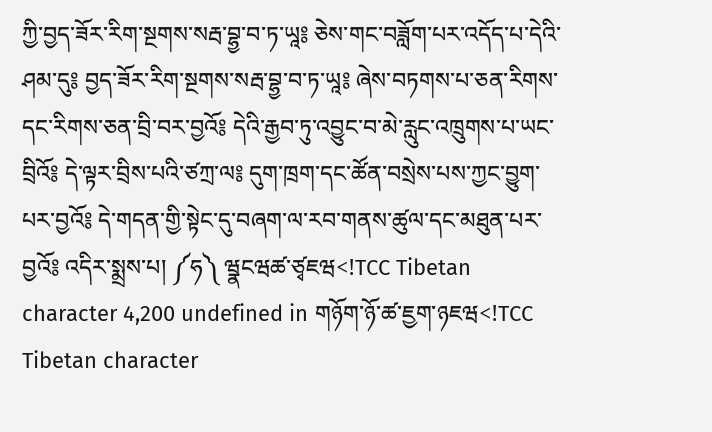ཀྱི་བྱད་ཟོར་རིག་སྔགས་སརྦ་བྷྱ་བ་ཏ་ཡཱ༔ ཅེས་གང་བཟློག་པར་འདོད་པ་དེའི་ཤམ་དུ༔ བྱད་ཟོར་རིག་སྔགས་སརྦ་བྷྱ་བ་ཏ་ཡཱ༔ ཞེས་བཏགས་པ་ཅན་རིགས་དང་རིགས་ཅན་བྲི་བར་བྱའོ༔ དེའི་རྒྱབ་ཏུ་འབྱུང་བ་མེ་རླུང་འཁྲུགས་པ་ཡང་བྲིའོ༔ དེ་ལྟར་བྲིས་པའི་ཙཀྲ་ལ༔ དུག་ཁྲག་དང་ཚོན་བསྲེས་པས་ཀྱང་བྱུག་པར་བྱའོ༔ དེ་གདན་གྱི་སྟེང་དུ་བཞག་ལ་རབ་གནས་ཚུལ་དང་མཐུན་པར་བྱའོ༔ འདིར་སྨྲས་པ། ༼ཧ༽ ཝྣངཝཚ་ཙྭཇཝ<!TCC Tibetan character 4,200 undefined in གཉོག་ཉོ་ཚ་ཇྱག་ཉཇཝ<!TCC Tibetan character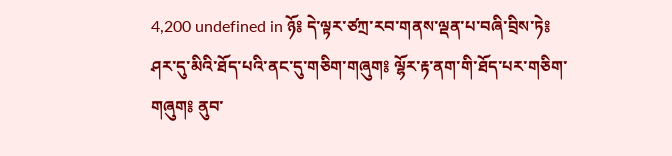4,200 undefined in ཉོ༔ དེ་ལྟར་ཙཀྲ་རབ་གནས་ལྡན་པ་བཞི་བྲིས་ཏེ༔ ཤར་དུ་མིའི་ཐོད་པའི་ནང་དུ་གཅིག་གཞུག༔ ལྷོར་རྟ་ནག་གི་ཐོད་པར་གཅིག་གཞུག༔ ནུབ་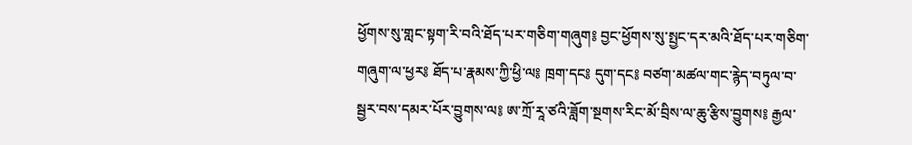ཕྱོགས་སུ་གླང་སྟག་རི་བའི་ཐོད་པར་གཅིག་གཞུག༔ བྱང་ཕྱོགས་སུ་སྤྱང་དར་མའི་ཐོད་པར་གཅིག་གཞུག་ལ་ཕྱར༔ ཐོད་པ་རྣམས་ཀྱི་ཕྱི་ལ༔ ཁྲག་དང༔ དུག་དང༔ བཙག་མཚལ་གང་རྙེད་བཏུལ་བ་སྦྱར་བས་དམར་པོར་བྱུགས་ལ༔ ཨ་ཀྲོ་རཱ་ཙའི་ཟློག་སྔགས་རིང་མོ་བྲིས་ལ་ཆུ་རྩིས་བྱུགས༔ རྒྱལ་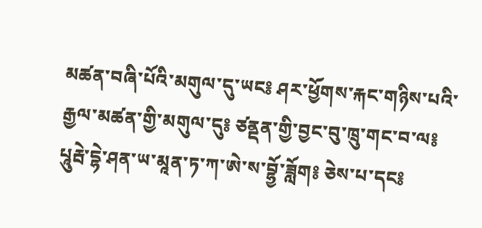མཚན་བཞི་པོའི་མགུལ་དུ་ཡང༔ ཤར་ཕྱོགས་རྐང་གཉིས་པའི་རྒྱལ་མཚན་གྱི་མགུལ་དུ༔ ཙནྡན་གྱི་བྱང་བུ་ཁྲུ་གང་བ་ལ༔ པཱུརྦེ་དྷེ་ཤན་ཡ་མཱན་ཏ་ཀ་ཨེ་ས་བྷྱོ་ཟློག༔ ཅེས་པ་དང༔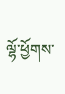ལྷོ་ཕྱོགས་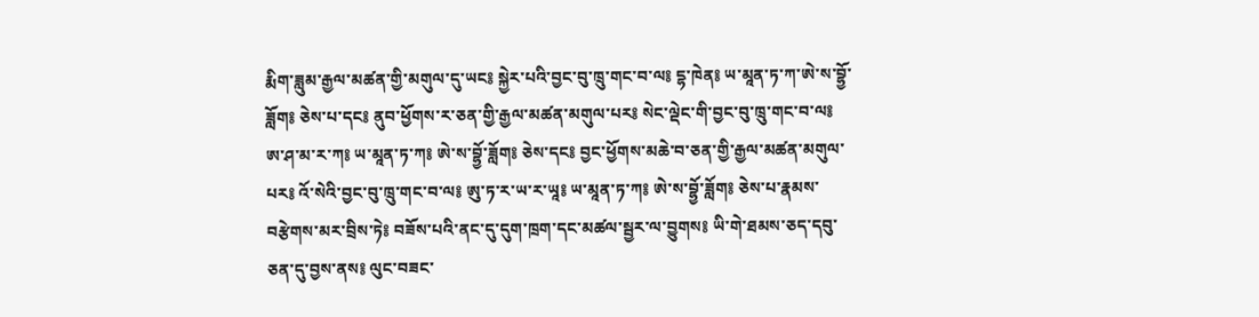རྨིག་ཟླུམ་རྒྱལ་མཚན་གྱི་མགུལ་དུ་ཡང༔ སྐྱེར་པའི་བྱང་བུ་ཁྲུ་གང་བ་ལ༔ དྷ་ཁེན༔ ཡ་མཱན་ཏ་ཀ་ཨེ་ས་བྷྱོ་ཟློག༔ ཅེས་པ་དང༔ ནུབ་ཕྱོགས་ར་ཅན་གྱི་རྒྱལ་མཚན་མགུལ་པར༔ སེང་ལྡེང་གི་བྱང་བུ་ཁྲུ་གང་བ་ལ༔ ཨ་ཤ་མ་ར་ཀ༔ ཡ་མཱན་ཏ་ཀ༔ ཨེ་ས་བྷྱོ་ཟློག༔ ཅེས་དང༔ བྱང་ཕྱོགས་མཆེ་བ་ཅན་གྱི་རྒྱལ་མཚན་མགུལ་པར༔ འོ་སེའི་བྱང་བུ་ཁྲུ་གང་བ་ལ༔ ཨུ་ཏ་ར་ཡ་ར་ཡཱ༔ ཡ་མཱན་ཏ་ཀ༔ ཨེ་ས་བྷྱོ་ཟློག༔ ཅེས་པ་རྣམས་བརྩེགས་མར་བྲིས་ཏེ༔ བཟོས་པའི་ནང་དུ་དུག་ཁྲག་དང་མཚལ་སྦྱར་ལ་བྱུགས༔ ཡི་གེ་ཐམས་ཅད་དབུ་ཅན་དུ་བྱས་ནས༔ ལུང་བཟང་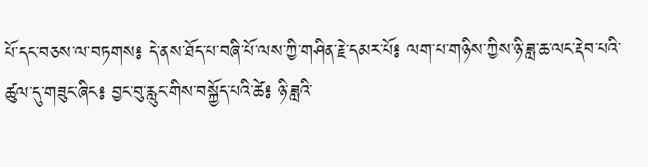པོ་དང་བཅས་ལ་བཏགས༔ དེ་ནས་ཐོད་པ་བཞི་པོ་ལས་ཀྱི་གཤིན་རྗེ་དམར་པོ༔ ལག་པ་གཉིས་ཀྱིས་ཉི་ཟླ་ཆ་ལང་རྡེབ་པའི་ཚུལ་དུ་གཟུང་ཞིང༔ བྱང་བུ་རླུང་གིས་བསྐྱོད་པའི་ཚེ༔ ཉི་ཟླའི་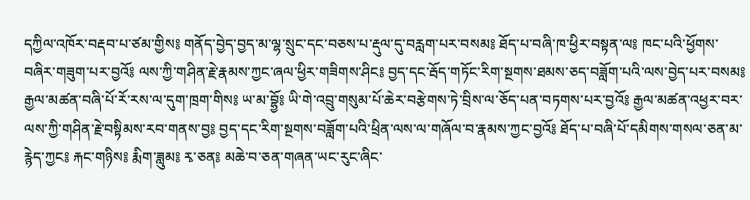དཀྱིལ་འཁོར་བརྡབ་པ་ཙམ་གྱིས༔ གནོད་བྱེད་བྱད་མ་ལྷ་སྲུང་དང་བཅས་པ་རྡུལ་དུ་བརླག་པར་བསམ༔ ཐོད་པ་བཞི་ཁ་ཕྱིར་བསྟན་ལ༔ ཁང་པའི་ཕྱོགས་བཞིར་གཟུག་པར་བྱའོ༔ ལས་ཀྱི་གཤིན་རྗེ་རྣམས་ཀྱང་ཞལ་ཕྱིར་གཟིགས་ཤིང༔ བྱད་དང་རྦོད་གཏོང་རིག་སྔགས་ཐམས་ཅད་བཟློག་པའི་ལས་བྱེད་པར་བསམ༔ རྒྱལ་མཚན་བཞི་པོ་རོ་རས་ལ་དུག་ཁྲག་གིས༔ ཡ་མ་བྷྱོ༔ ཡི་གེ་འབྲུ་གསུམ་པོ་ཆེར་བརྩེགས་ཏེ་བྲིས་ལ་ཅོད་པན་བཏགས་པར་བྱའོ༔ རྒྱལ་མཚན་འཕྱར་བར་ལས་ཀྱི་གཤིན་རྗེ་བསྟིམས་རབ་གནས་བྱ༔ བྱད་དང་རིག་སྔགས་བཟློག་པའི་ཕྲིན་ལས་ལ་གཞོལ་བ་རྣམས་ཀྱང་བྱའོ༔ ཐོད་པ་བཞི་པོ་དམིགས་གསལ་ཅན་མ་རྙེད་ཀྱང༔ རྐང་གཉིས༔ རྨིག་ཟླུམ༔ རྭ་ཅན༔ མཆེ་བ་ཅན་གཞན་ཡང་རུང་ཞིང་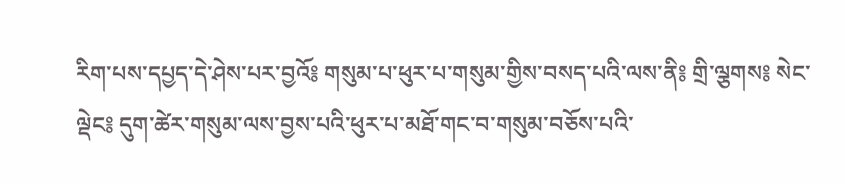རིག་པས་དཔྱད་དེ་ཤེས་པར་བྱའོ༔ གསུམ་པ་ཕུར་པ་གསུམ་གྱིས་བསད་པའི་ལས་ནི༔ གྲི་ལྕགས༔ སེང་ལྡེང༔ དུག་ཚེར་གསུམ་ལས་བྱས་པའི་ཕུར་པ་མཐོ་གང་བ་གསུམ་བཅོས་པའི་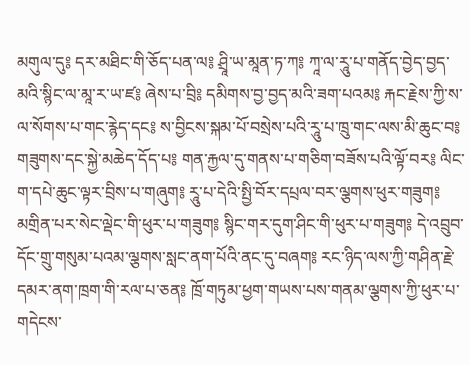མགུལ་དུ༔ དར་མཐིང་གི་ཅོད་པན་ལ༔ ཤྲཱི་ཡ་མཱན་ཏ་ཀ༔ ཀཱ་ལ་རཱུ་པ་གནོད་བྱེད་བྱད་མའི་སྙིང་ལ་མཱ་ར་ཡ་ཛ༔ ཞེས་པ་བྲི༔ དམིགས་བྱ་བྱད་མའི་ཟག་པའམ༔ རྐང་རྗེས་ཀྱི་ས་ལ་སོགས་པ་གང་རྙེད་དང༔ ས་བྱིངས་སྐམ་པོ་བསྲེས་པའི་རཱུ་པ་ཁྲུ་གང་ལས་མི་ཆུང་བ༔ གཟུགས་དང་སྐྱེ་མཆེད་དོད་པ༔ གན་རྐྱལ་དུ་གནས་པ་གཅིག་བཟོས་པའི་ལྟོ་བར༔ ལིང་ག་དཔེ་ཆུང་ལྟར་བྲིས་པ་གཞུག༔ རཱུ་པ་དེའི་སྤྱི་བོར་དཔྲལ་བར་ལྕགས་ཕུར་གཟུག༔ མགྲིན་པར་སེང་ལྡེང་གི་ཕུར་པ་གཟུག༔ སྙིང་གར་དུག་ཤིང་གི་ཕུར་པ་གཟུག༔ དེ་འབྲུབ་དོང་གྲུ་གསུམ་པའམ་ལྕགས་སླང་ནག་པོའི་ནང་དུ་བཞག༔ རང་ཉིད་ལས་ཀྱི་གཤིན་རྗེ་དམར་ནག་ཁྲག་གི་རལ་པ་ཅན༔ ཁྲོ་གཏུམ་ཕྱག་གཡས་པས་གནམ་ལྕགས་ཀྱི་ཕུར་པ་གདེངས་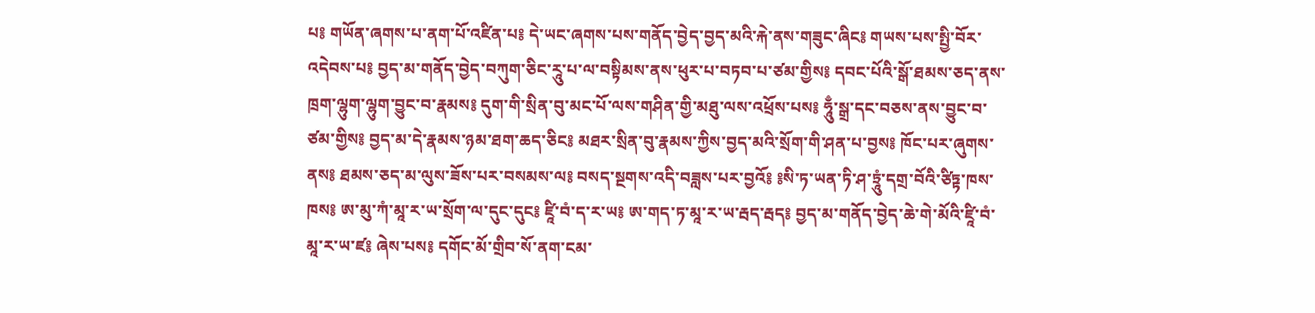པ༔ གཡོན་ཞགས་པ་ནག་པོ་འཛིན་པ༔ དེ་ཡང་ཞགས་པས་གནོད་བྱེད་བྱད་མའི་རྐེ་ནས་གཟུང་ཞིང༔ གཡས་པས་སྤྱི་བོར་འདེབས་པ༔ བྱད་མ་གནོད་བྱེད་བཀུག་ཅིང་རཱུ་པ་ལ་བསྟིམས་ནས་ཕུར་པ་བཏབ་པ་ཙམ་གྱིས༔ དབང་པོའི་སྒོ་ཐམས་ཅད་ནས་ཁྲག་ལྷུག་ལྷུག་བྱུང་བ་རྣམས༔ དུག་གི་སྲིན་བུ་མང་པོ་ལས་གཤིན་གྱི་མཐུ་ལས་འཕྲོས་པས༔ ཧཱུྃ་སྒྲ་དང་བཅས་ནས་བྱུང་བ་ཙམ་གྱིས༔ བྱད་མ་དེ་རྣམས་ཉམ་ཐག་ཆད་ཅིང༔ མཐར་སྲིན་བུ་རྣམས་ཀྱིས་བྱད་མའི་སྲོག་གི་ཤན་པ་བྱས༔ ཁོང་པར་ཞུགས་ནས༔ ཐམས་ཅད་མ་ལུས་ཟོས་པར་བསམས་ལ༔ བསད་སྔགས་འདི་བཟླས་པར་བྱའོ༔ ༔སི་ཏ་ཡན་ཏི་ཤ་ཏྲཱུཾ་དགྲ་བོའི་ཙིཏྟ་ཁས་ཁས༔ ཨ་མུ་ཀཾ་མཱ་ར་ཡ་སྲོག་ལ་དུང་དུང༔ ཛཱི་བཾ་ད་ར་ཡ༔ ཨ་གད་ཏ་མཱ་ར་ཡ་རྦད་རྦད༔ བྱད་མ་གནོད་བྱེད་ཆེ་གེ་མོའི་ཛཱི་བཾ་མཱ་ར་ཡ་ཛ༔ ཞེས་པས༔ དགོང་མོ་གྲིབ་སོ་ནག་ངམ་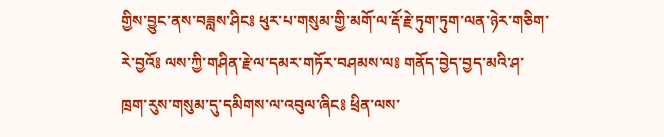གྱིས་བྱུང་ནས་བཟླས་ཤིང༔ ཕུར་པ་གསུམ་གྱི་མགོ་ལ་རྡོ་རྗེ་ཏུག་ཏུག་ལན་ཉེར་གཅིག་རེ་བྱའོ༔ ལས་ཀྱི་གཤིན་རྗེ་ལ་དམར་གཏོར་བཤམས་ལ༔ གནོད་བྱེད་བྱད་མའི་ཤ་ཁྲག་རུས་གསུམ་དུ་དམིགས་ལ་འབུལ་ཞིང༔ ཕྲིན་ལས་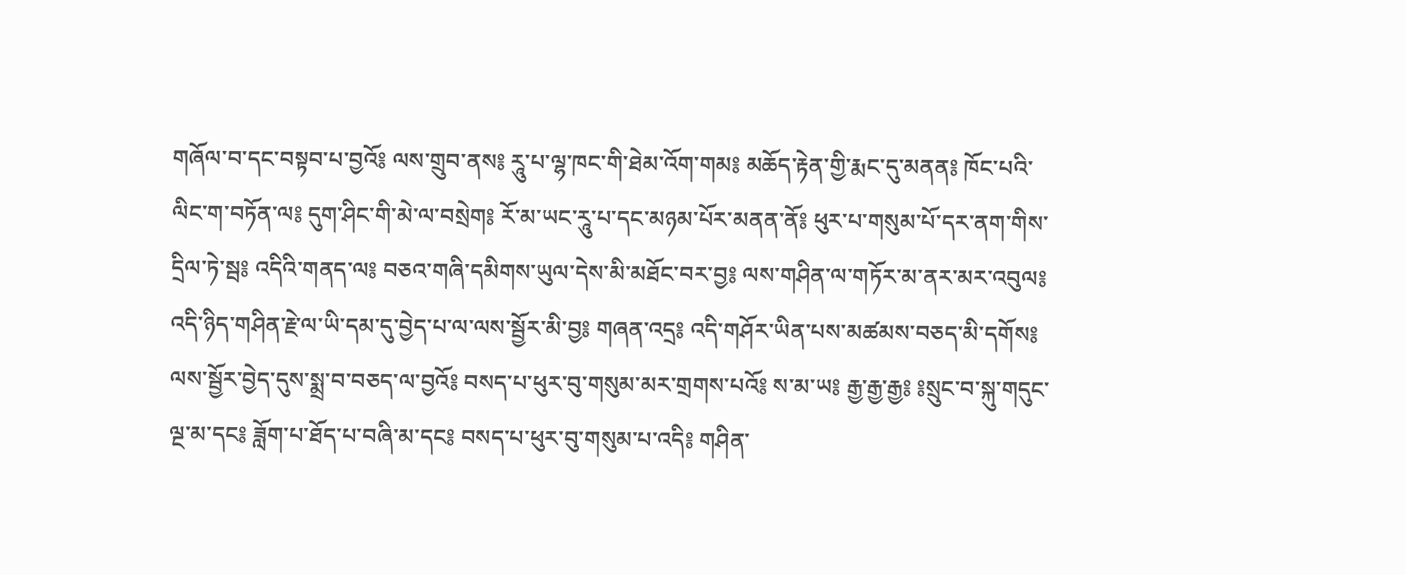གཞོལ་བ་དང་བསྟབ་པ་བྱའོ༔ ལས་གྲུབ་ནས༔ རཱུ་པ་ལྷ་ཁང་གི་ཐེམ་འོག་གམ༔ མཆོད་རྟེན་གྱི་རྨང་དུ་མནན༔ ཁོང་པའི་ལིང་ག་བཏོན་ལ༔ དུག་ཤིང་གི་མེ་ལ་བསྲེག༔ རོ་མ་ཡང་རཱུ་པ་དང་མཉམ་པོར་མནན་ནོ༔ ཕུར་པ་གསུམ་པོ་དར་ནག་གིས་དྲིལ་ཏེ་སྦ༔ འདིའི་གནད་ལ༔ བཅའ་གཞི་དམིགས་ཡུལ་དེས་མི་མཐོང་བར་བྱ༔ ལས་གཤིན་ལ་གཏོར་མ་ནར་མར་འབུལ༔ འདི་ཉིད་གཤིན་རྗེ་ལ་ཡི་དམ་དུ་བྱེད་པ་ལ་ལས་སྦྱོར་མི་བྱ༔ གཞན་འདྲ༔ འདི་གཤོར་ཡིན་པས་མཚམས་བཅད་མི་དགོས༔ ལས་སྦྱོར་བྱེད་དུས་སྨྲ་བ་བཅད་ལ་བྱའོ༔ བསད་པ་ཕུར་བུ་གསུམ་མར་གྲགས་པའོ༔ ས་མ་ཡ༔ རྒྱ་རྒྱ་རྒྱ༔ ༔སྲུང་བ་སྐུ་གདུང་ལྔ་མ་དང༔ ཟློག་པ་ཐོད་པ་བཞི་མ་དང༔ བསད་པ་ཕུར་བུ་གསུམ་པ་འདི༔ གཤིན་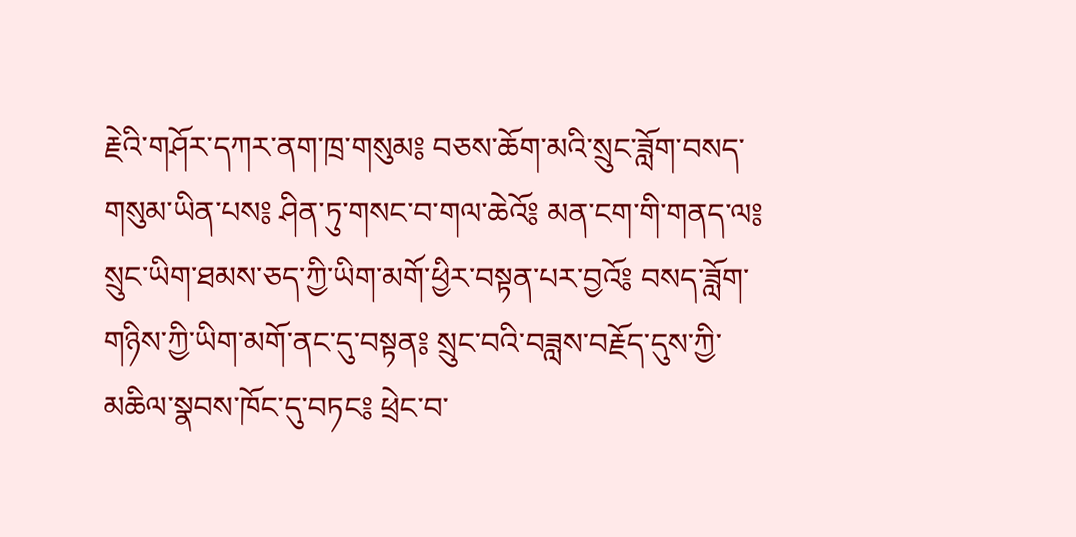རྗེའི་གཤོར་དཀར་ནག་ཁྲ་གསུམ༔ བཅས་ཆོག་མའི་སྲུང་ཟློག་བསད་གསུམ་ཡིན་པས༔ ཤིན་ཏུ་གསང་བ་གལ་ཆེའོ༔ མན་ངག་གི་གནད་ལ༔ སྲུང་ཡིག་ཐམས་ཅད་ཀྱི་ཡིག་མགོ་ཕྱིར་བསྟན་པར་བྱའོ༔ བསད་ཟློག་གཉིས་ཀྱི་ཡིག་མགོ་ནང་དུ་བསྟན༔ སྲུང་བའི་བཟླས་བརྗོད་དུས་ཀྱི་མཆིལ་སྣབས་ཁོང་དུ་བཏང༔ ཕྲེང་བ་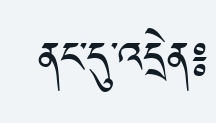ནང་དུ་འདྲེན༔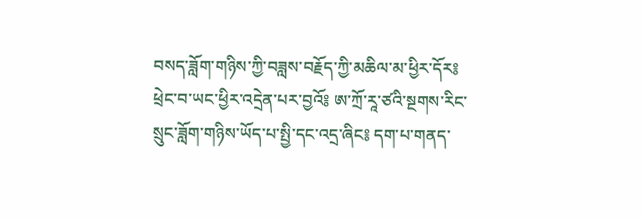བསད་ཟློག་གཉིས་ཀྱི་བཟླས་བརྗོད་ཀྱི་མཆིལ་མ་ཕྱིར་དོར༔ ཕྲེང་བ་ཡང་ཕྱིར་འདྲེན་པར་བྱའོ༔ ཨ་ཀྲོ་རཱ་ཙའི་སྔགས་རིང་སྲུང་ཟློག་གཉིས་ཡོད་པ་སྤྱི་དང་འདྲ་ཞིང༔ དག་པ་གནད་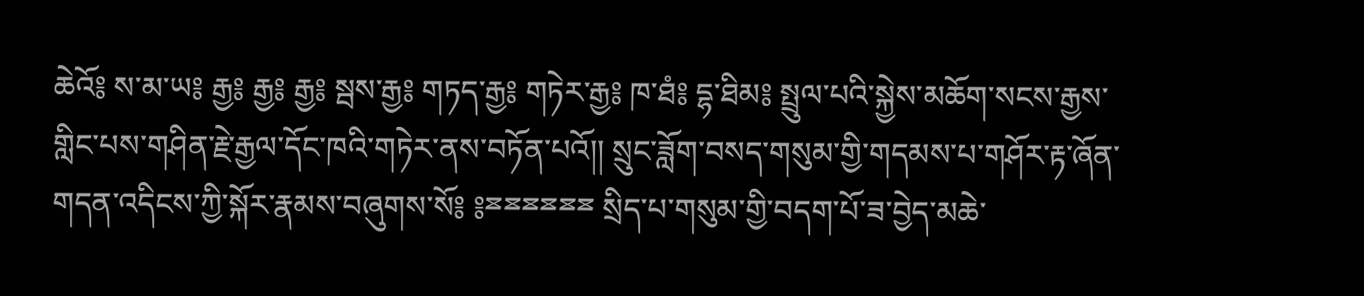ཆེའོ༔ ས་མ་ཡ༔ རྒྱ༔ རྒྱ༔ རྒྱ༔ སྦས་རྒྱ༔ གཏད་རྒྱ༔ གཏེར་རྒྱ༔ ཁ་ཐཾ༔ དྷ་ཐིམ༔ སྤྲུལ་པའི་སྐྱེས་མཆོག་སངས་རྒྱས་གླིང་པས་གཤིན་རྗེ་རྒྱལ་དོང་ཁའི་གཏེར་ནས་བཏོན་པའོ།། སྲུང་ཟློག་བསད་གསུམ་གྱི་གདམས་པ་གཤོར་རྟ་ཞོན་གདན་འདིངས་ཀྱི་སྐོར་རྣམས་བཞུགས་སོ༔ ༔ྈྈྈྈྈྈ སྲིད་པ་གསུམ་གྱི་བདག་པོ་ཟ་བྱེད་མཆེ་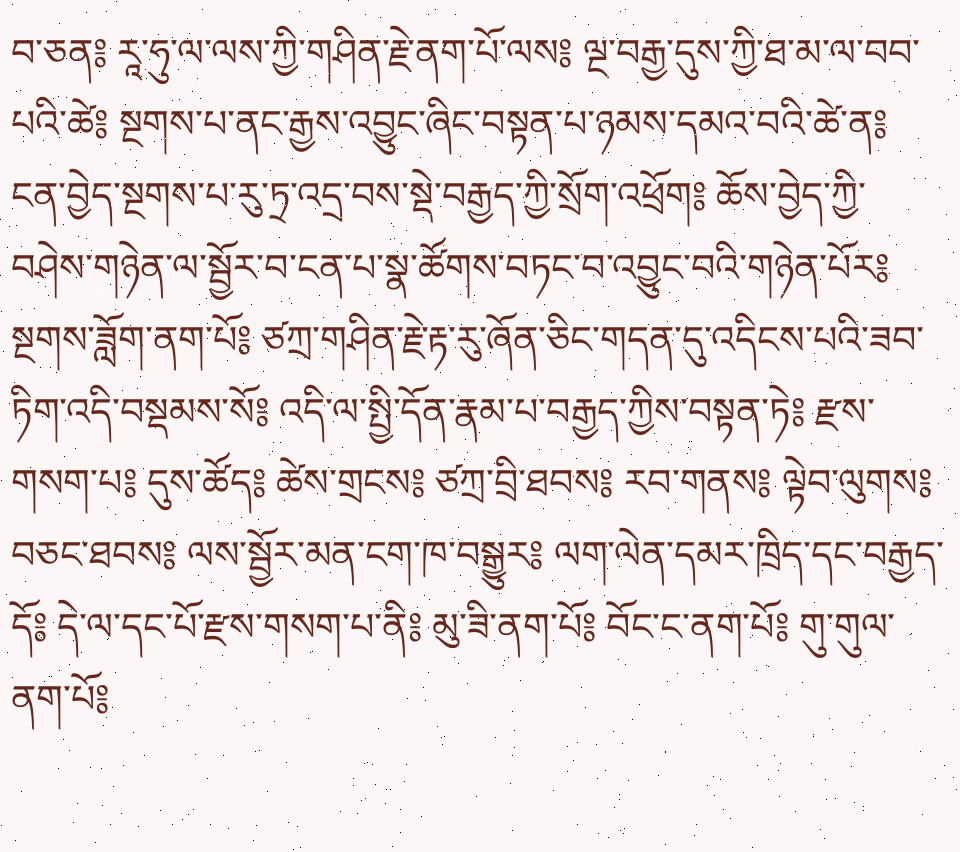བ་ཅན༔ རཱ་ཧུ་ལ་ལས་ཀྱི་གཤིན་རྗེ་ནག་པོ་ལས༔ ལྔ་བརྒྱ་དུས་ཀྱི་ཐ་མ་ལ་བབ་པའི་ཚེ༔ སྔགས་པ་ནང་རྒྱས་འབྱུང་ཞིང་བསྟན་པ་ཉམས་དམའ་བའི་ཚེ་ན༔ ངན་བྱེད་སྔགས་པ་རུ་ཏྲ་འདྲ་བས་སྡེ་བརྒྱད་ཀྱི་སྲོག་འཕྲོག༔ ཆོས་བྱེད་ཀྱི་བཤེས་གཉེན་ལ་སྦྱོར་བ་ངན་པ་སྣ་ཚོགས་བཏང་བ་འབྱུང་བའི་གཉེན་པོར༔ སྔགས་ཟློག་ནག་པོ༔ ཙཀྲ་གཤིན་རྗེ་རྟ་རུ་ཞོན་ཅིང་གདན་དུ་འདིངས་པའི་ཟབ་ཏིག་འདི་བསྡམས་སོ༔ འདི་ལ་སྤྱི་དོན་རྣམ་པ་བརྒྱད་ཀྱིས་བསྟན་ཏེ༔ རྫས་གསག་པ༔ དུས་ཚོད༔ ཚེས་གྲངས༔ ཙཀྲ་བྲི་ཐབས༔ རབ་གནས༔ ལྟེབ་ལུགས༔ བཅང་ཐབས༔ ལས་སྦྱོར་མན་ངག་ཁ་བསྒྱུར༔ ལག་ལེན་དམར་ཁྲིད་དང་བརྒྱད་དོ༔ དེ་ལ་དང་པོ་རྫས་གསག་པ་ནི༔ མུ་ཟི་ནག་པོ༔ བོང་ང་ནག་པོ༔ གུ་གུལ་ནག་པོ༔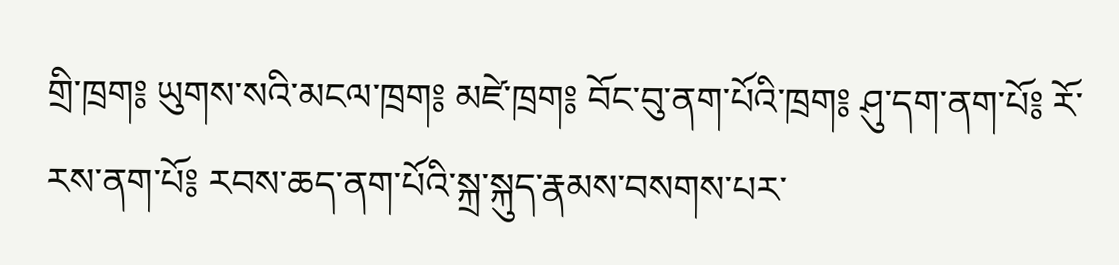གྲི་ཁྲག༔ ཡུགས་སའི་མངལ་ཁྲག༔ མཛེ་ཁྲག༔ བོང་བུ་ནག་པོའི་ཁྲག༔ ཤུ་དག་ནག་པོ༔ རོ་རས་ནག་པོ༔ རབས་ཆད་ནག་པོའི་སྐྲ་སྐུད་རྣམས་བསགས་པར་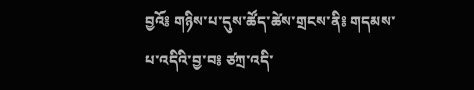བྱའོ༔ གཉིས་པ་དུས་ཚོད་ཚེས་གྲངས་ནི༔ གདམས་པ་འདིའི་བྱ་བ༔ ཙཀྲ་འདི་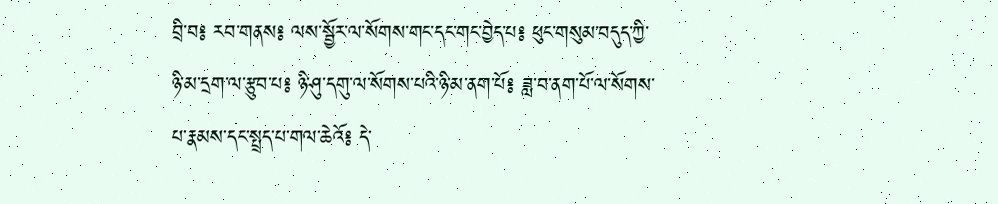བྲི་བ༔ རབ་གནས༔ ལས་སྦྱོར་ལ་སོགས་གང་དང་གང་བྱེད་པ༔ ཕུང་གསུམ་བདུད་ཀྱི་ཉི་མ་དྲག་ལ་རྩུབ་པ༔ ཉི་ཤུ་དགུ་ལ་སོགས་པའི་ཉི་མ་ནག་པོ༔ ཟླ་བ་ནག་པོ་ལ་སོགས་པ་རྣམས་དང་སྤྲད་པ་གལ་ཆེའོ༔ དེ་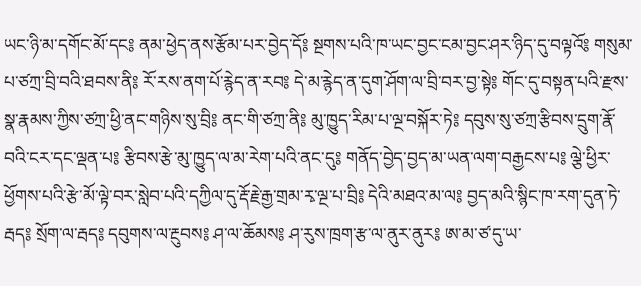ཡང་ཉི་མ་དགོང་མོ་དང༔ ནམ་ཕྱེད་ནས་རྩོམ་པར་བྱེད་དོ༔ སྔགས་པའི་ཁ་ཡང་བྱང་ངམ་བྱང་ཤར་ཉིད་དུ་བལྟའོ༔ གསུམ་པ་ཙཀྲ་བྲི་བའི་ཐབས་ནི༔ རོ་རས་ནག་པོ་རྙེད་ན་རབ༔ དེ་མ་རྙེད་ན་དུག་ཤོག་ལ་བྲི་བར་བྱ་སྟེ༔ གོང་དུ་བསྟན་པའི་རྫས་སྣ་རྣམས་ཀྱིས་ཙཀྲ་ཕྱི་ནང་གཉིས་སུ་བྲི༔ ནང་གི་ཙཀྲ་ནི༔ མུ་ཁྱུད་རིམ་པ་ལྔ་བསྐོར་ཏེ༔ དབུས་སུ་ཙཀྲ་རྩིབས་དྲུག་རྣོ་བའི་ངར་དང་ལྡན་པ༔ རྩིབས་རྩེ་མུ་ཁྱུད་ལ་མ་རེག་པའི་ནང་དུ༔ གནོད་བྱེད་བྱད་མ་ཡན་ལག་བརྒྱངས་པ༔ ལྕེ་ཕྱིར་ཕྱོགས་པའི་རྩེ་མོ་ལྟེ་བར་སླེབ་པའི་དཀྱིལ་དུ་རྡོ་རྗེ་རྒྱ་གྲམ་རྭ་ལྔ་པ་བྲི༔ དེའི་མཐའ་མ་ལ༔ བྱད་མའི་སྙིང་ཁ་རག་དུན་ཏེ་རྦད༔ སྲོག་ལ་རྦད༔ དབུགས་ལ་རྔུབས༔ ཤ་ལ་ཆོམས༔ ཤ་རུས་ཁྲག་རྩ་ལ་ནུར་ནུར༔ ཨ་མ་ཙ་དུ་ཡ་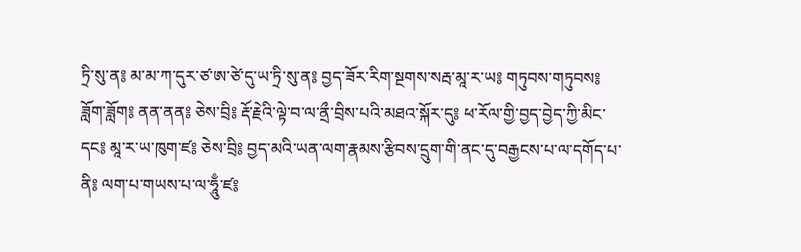ཏྲི་སུ་ན༔ མ་མ་ཀ་དུར་ཙ་ཨ་ཙེ་དུ་ཡ་ཏྲི་སུ་ན༔ བྱད་ཟོར་རིག་སྔགས་སརྦ་མཱ་ར་ཡ༔ གཏུབས་གཏུབས༔ ཟློག་ཟློག༔ ནན་ནན༔ ཅེས་བྲི༔ རྡོ་རྗེའི་ལྟེ་བ་ལ་ནྲྀ་བྲིས་པའི་མཐའ་སྐོར་དུ༔ ཕ་རོལ་གྱི་བྱད་བྱེད་ཀྱི་མིང་དང༔ མཱ་ར་ཡ་ཁུག་ཛ༔ ཅེས་བྲི༔ བྱད་མའི་ཡན་ལག་རྣམས་རྩིབས་དྲུག་གི་ནང་དུ་བརྒྱངས་པ་ལ་དགོད་པ་ནི༔ ལག་པ་གཡས་པ་ལ་ཧཱུྃ་ཛ༔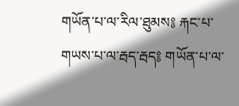གཡོན་པ་ལ་རིལ་ཐུམས༔ རྐང་པ་གཡས་པ་ལ་རྦད་རྦད༔ གཡོན་པ་ལ་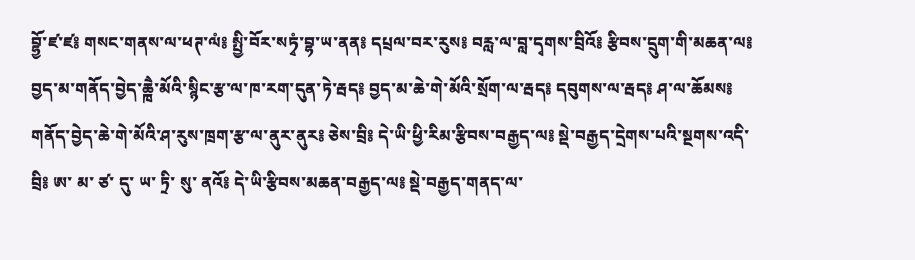བྷྱོ་ཛ་ཛ༔ གསང་གནས་ལ་ཕཊ་ལཾ༔ སྤྱི་བོར་སཏྭཾ་བྷ་ཡ་ནན༔ དཔྲལ་བར་རུས༔ བརླ་ལ་བླ་དྭགས་བྲིའོ༔ རྩིབས་དྲུག་གི་མཆན་ལ༔ བྱད་མ་གནོད་བྱེད་ཆྑཻ་མོའི་སྙིང་རྩ་ལ་ཁ་རག་དུན་ཏེ་རྦད༔ བྱད་མ་ཆེ་གེ་མོའི་སྲོག་ལ་རྦད༔ དབུགས་ལ་རྦད༔ ཤ་ལ་ཆོམས༔ གནོད་བྱེད་ཆེ་གེ་མོའི་ཤ་རུས་ཁྲག་རྩ་ལ་ནུར་ནུར༔ ཅེས་བྲི༔ དེ་ཡི་ཕྱི་རིམ་རྩིབས་བརྒྱད་ལ༔ སྡེ་བརྒྱད་དྲེགས་པའི་སྔགས་འདི་བྲི༔ ཨ་ མ་ ཙ་ དུ་ ཡ་ ཏྲི་ སུ་ ནའོ༔ དེ་ཡི་རྩིབས་མཆན་བརྒྱད་ལ༔ སྡེ་བརྒྱད་གནད་ལ་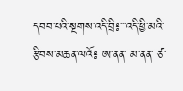དབབ་པའི་སྔགས་འདི་བྲི༔་་་འདི་ཕྱི་མའི་རྩིབས་མཆན་ལའོ༔ ཨ་ནན་ མ་ནན་ ཙ་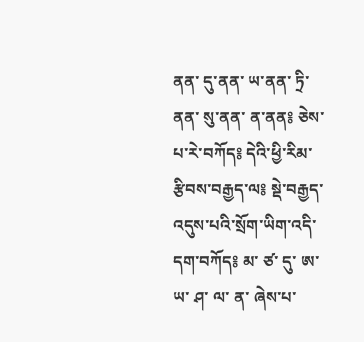ནན་ དུ་ནན་ ཡ་ནན་ ཏྲི་ནན་ སུ་ནན་ ན་ནན༔ ཅེས་པ་རེ་བཀོད༔ དེའི་ཕྱི་རིམ་རྩིབས་བརྒྱད་ལ༔ སྡེ་བརྒྱད་འདུས་པའི་སྲོག་ཡིག་འདི་དག་བཀོད༔ མ་ ཙ་ དུ་ ཨ་ ཡ་ ཤ་ ལ་ ན་ ཞེས་པ་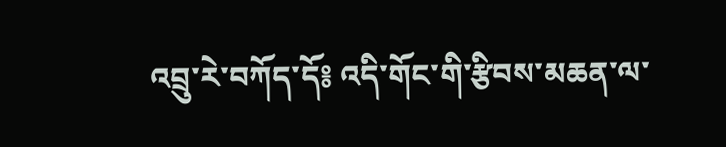འབྲུ་རེ་བཀོད་དོ༔ འདི་གོང་གི་རྩིབས་མཆན་ལ་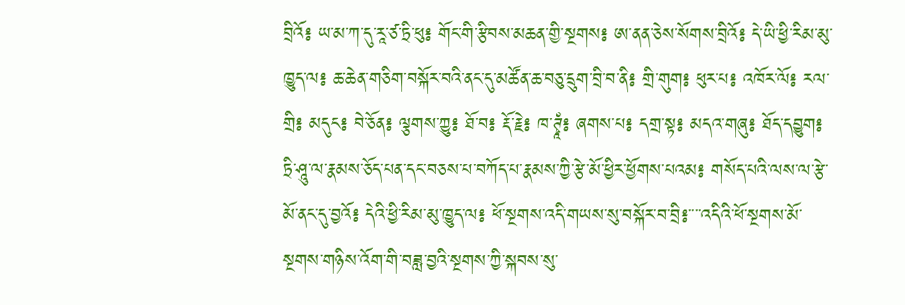བྲིའོ༔ ཡ་མ་ཀ་དུ་རཱ་ཙ་ཏྲི་ཕུ༔ གོང་གི་རྩིབས་མཆན་གྱི་སྔགས༔ ཨ་ནན་ཅེས་སོགས་བྲིའོ༔ དེ་ཡི་ཕྱི་རིམ་མུ་ཁྱུད་ལ༔ ཆ་ཆེན་གཅིག་བསྐོར་བའི་ནང་དུ་མཚོན་ཆ་བཅུ་དྲུག་བྲི་བ་ནི༔ གྲི་གུག༔ ཕུར་པ༔ འཁོར་ལོ༔ རལ་གྲི༔ མདུང༔ བེ་ཅོན༔ ལྕགས་ཀྱུ༔ ཐོ་བ༔ རྡོ་རྗེ༔ ཁ་ཊྭཱཾ༔ ཞགས་པ༔ དགྲ་སྟ༔ མདའ་གཞུ༔ ཐོད་དབྱུག༔ ཏྲི་ཤཱུ་ལ་རྣམས་ཅོད་པན་དང་བཅས་པ་བཀོད་པ་རྣམས་ཀྱི་རྩེ་མོ་ཕྱིར་ཕྱོགས་པའམ༔ གསོད་པའི་ལས་ལ་རྩེ་མོ་ནང་དུ་བྱའོ༔ དེའི་ཕྱི་རིམ་མུ་ཁྱུད་ལ༔ ཕོ་སྔགས་འདི་གཡས་སུ་བསྐོར་བ་བྲི༔་་་་འདིའི་ཕོ་སྔགས་མོ་སྔགས་གཉིས་འོག་གི་བཟླ་བྱའི་སྔགས་ཀྱི་སྐབས་སུ་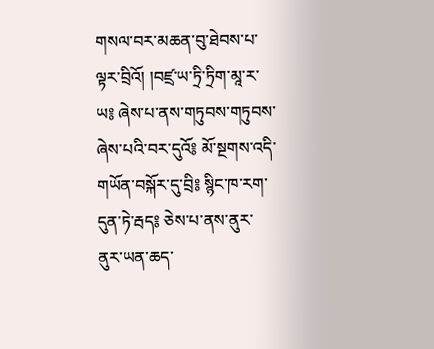གསལ་བར་མཆན་བུ་ཐེབས་པ་ལྟར་བྲིའོ། །བཛྲ་ཡ་ཏྲི་ཏྲིག་མཱ་ར་ཡ༔ ཞེས་པ་ནས་གཏུབས་གཏུབས་ཞེས་པའི་བར་དུའོ༔ མོ་སྔགས་འདི་གཡོན་བསྐོར་དུ་བྲི༔ སྙིང་ཁ་རག་དུན་ཏེ་རྦད༔ ཅེས་པ་ནས་ནུར་ནུར་ཡན་ཆད་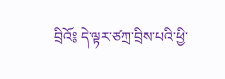བྲིའོ༔ དེ་ལྟར་ཙཀྲ་བྲིས་པའི་ཕྱི་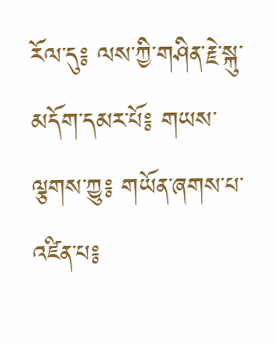རོལ་དུ༔ ལས་ཀྱི་གཤིན་རྗེ་སྐུ་མདོག་དམར་པོ༔ གཡས་ལྕགས་ཀྱུ༔ གཡོན་ཞགས་པ་འཛིན་པ༔